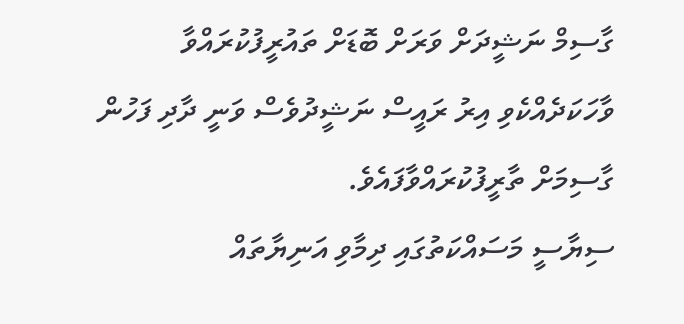ގާސިމް ނަޝީދަށް ވަރަށް ބޮޑަށް ތައުރީފުކުރައްވާ ވާހަކަދެއްކެވި އިރު ރައީސް ނަޝީދުވެސް ވަނީ ދާދި ފަހުން ގާސިމަށް ތާރީފުކުރައްވާފައެވެ.
ސިޔާސީ މަސައްކަތުގައި ދިމާވި އަނިޔާތައް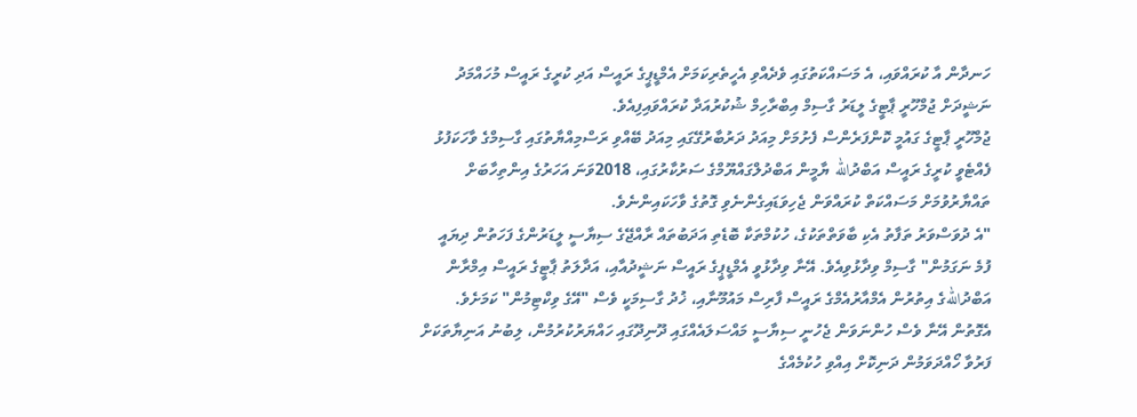ހަނދާން އާ ކުރައްވައި، އެ މަސައްކަތުގައި ވެދެއްވި އެހީތެރިކަމަށް އެމްޑީޕީގެ ރައީސް އަދި ކުރީގެ ރައީސް މުހައްމަދު ނަޝީދަށް ޖުމްހޫރީ ޕާޓީގެ ލީޑަރު ގާސިމް އިބްރާހިމް ޝުކުރުއަދާ ކުރައްވައިފިއެވެ.
ޖުމްހޫރީ ޕާޓީގެ ގައުމީ ކޮންފަރެންސް ފެށުމަށް މިއަދު ދަރުބާރުގޭގައި މިއަދު ބޭއްވި ރަސްމިއްޔާތުގައި ގާސިމްގެ ވާހަކަފުޅު ފެއްޓެވީ ކުރީގެ ރައީސް އަބްދުالله ޔާމީން އަބްދުލްގައްޔޫމްގެ ސަރުކާރުގައި، 2018ވަނަ އަހަރުގެ އިންތިހާބަށް ތައްޔާރުވުމަށް މަސައްކަތް ކުރައްވަން ޖެހިވަޑައިގެންނެވި ގޮތުގެ ވާހަކައިންނެވެ.
"އެ ދުވަސްވަރު ތަފާތު އެކި ބާވަތްތަކުގެ، ހުކުމްތަކާ ބޮޑެތި އަދަބުތައް ރާއްޖޭގެ ސިޔާސީ ލީޑަރުންގެ ފަހަތުން ދިޔައީ ފުމެ ނަގަމުން" ގާސިމް ވިދާޅުވިއެވެ. އޭނާ ވިދާޅުވީ އެމްޑީޕީގެ ރައީސް ނަޝީދުއާއި، އަދާލަތު ޕާޓީގެ ރައީސް އިމްރާން އަބްދުاللهގެ އިތުރުން އެމްއާރުއެމްގެ ރައީސް ފާރިސް މައުމޫނާއި، ޚުދު ގާސިމަކީ ވެސް "އޭގެ ވިކްޓިމުން" ކަމަށެވެ.
އެގޮތުން އޭނާ ވެސް ހުންނަވަން ޖެހުނީ ސިޔާސީ މައްސަލައެއްގައި ދޫނިދޫގައި ހައްޔަރުކުރުމުން، ލިބުނު އަނިޔާތަކަށް ފަރުވާ ހޯއްދަވަމުން ދަނިކޮށް އިއްވި ހުކުމެއްގެ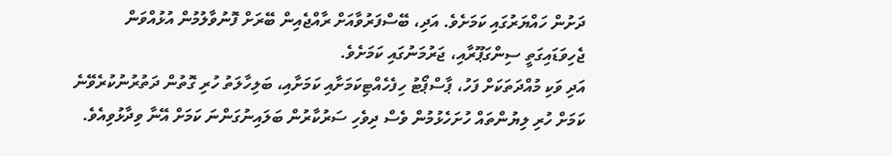ދަށުން ހައްޔަރުގައި ކަމަށެވެ. އަދި، ބޭސްފަރުވާއަށް ރާއްޖެއިން ބޭރަށް ފޮނުވާލުމުން އުޅުއްވަން ޖެހިވަޑައިގަތީ ސިންގަޕޫރާއި، ޖަރުމަނުގައި ކަމަށެވެ.
އަދި ވަކި މުއްދަތަކަށް ފަހު، ޕާސްޕޯޓު ހިފެހެއްޓިކަމަށާއި ކަމަށާއި، ބަލިހާލަތު ހުރި ގޮތުން ދަތުރުނުކުރެވޭނެ ކަމަށް ހުރި ލިޔުންތައް ހުށަހެޅުމުން ވެސް ދިވެހި ސަރުކާރުން ބަލައިނުގަންނަ ކަމަށް އޭނާ ވިދާޅުވިއެވެ.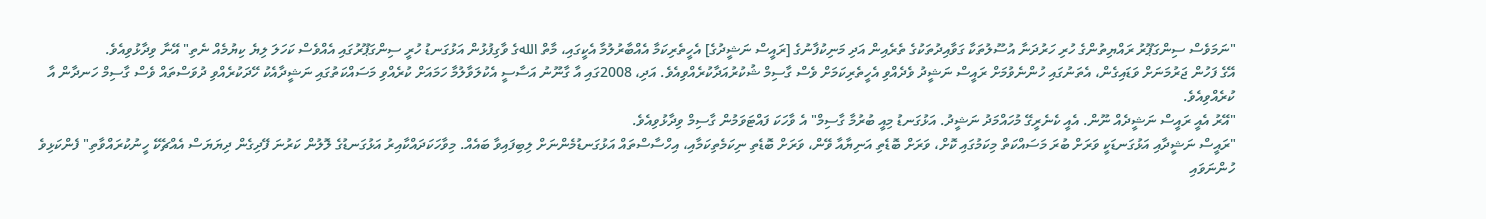"ނަމަވެސް ސިންގަޕޫރު ރައްޔިތުންގެ ހުރި ހަރުދަނާ އުސޫލުތަކާ ގަވާއިދުތަކުގެ ތެރެއިން އަދި މަނިކުފާނުގެ [ރައީސް ނަޝީދުގެ] އެހީތެރިކަމާ އެއްބާރުލުމާ އެކީގައި، މާތް اللهގެ ވާގިފުޅުން އަޅުގަނޑު ހުރީ ސިންގަޕޫރުގައި އެއްވެސް ކަހަލަ ލިޔެ ކިޔުމެއް ނެތި" އޭނާ ވިދާޅުވިއެވެ.
އޭގެ ފަހުން ޖަރުމަނަށް ވަޑައިގެން، އެތަނުގައި ހުންނެވުމަށް ރައީސް ނަޝީދު ވެދެއްވި އެހީތެރިކަމަށް ވެސް ގާސިމް ޝުކުރުއަދާކުރެއްވިއެވެ. އަދި، 2008ގައި އާ ގާނޫނު އަސާސީ އެކުލަވާލުމާ ހަމައަށް ކުރެއްވި މަސައްކަތުގައި ނަޝީދާއެކު ހޭދަކުރެއްވި ދުވަސްތައް ވެސް ގާސިމް ހަނދާން އާ ކުރެއްވިއެވެ.
"އޭރު އެއީ ރައީސް ނަޝީދެއް ނޫން. އެއީ ކެނެރީގޭ މުހައްމަދު ނަޝީދު. އަޅުގަނޑު މިއީ ބުރުމާ ގާސިމް" އެ ވާހަކަ ފައްޓަވަމުން ގާސިމް ވިދާޅުވިއެވެ.
"ރައީސް ނަޝީދާއި އަޅުގަނޑަކީ ވަރަށް ބުރަ މަސައްކަތް މިކަމުގައި ކޮށް، ވަރަށް ބޮޑެތި އަނިޔާއާ ވޭން، ވަރަށް ބޮޑެތި ނިކަމެތިކަމާއި، އިހްސާސްތައް އަޅުގަނޑުމެންނަށް ލިބިފައިވާ ބައެއް. މިވާހަކަދައްކާއިރު އަޅުގަނޑުގެ ލޮލުން ކަރުނަ ފޭދިގެން ދިޔަޔަސް އެއްޗެކޭ ހީނުކުރައްވާތި" ފެންކަޅިވެ ހުންނަވައި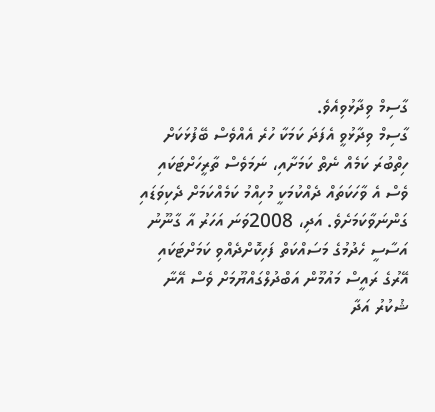ގާސިމް ވިދާޅުވިއެވެ.
ގާސިމް ވިދާޅުވީ އެފަދަ ކަމަކާ ހުރެ އެއްވެސް ބޭފުޅަކަށް ހިތްބުރަ ކަމެއް ނެތް ކަމަށާއި، ނަމަވެސް ތާރީހަށްޓަކައި ވެސް އެ ވާހަކަތައް ދެއްކުމަކީ މުހިއްމު ކަމެއްކަމަށް ދެކިވަޑައި ގަންނަވާކަމަށެވެ. އަދި، 2008ވަނަ އަހަރު އާ ގާނޫނު އަސާސީ ހެދުމުގެ މަސައްކަތް ފަހިކޮށްދެއްވި ކަމަށްޓަކައި އޭރުގެ ރައީސް މައުމޫން އަބްދުލްގައްޔޫމަށް ވެސް އޭނާ ޝުކުރު އަދާ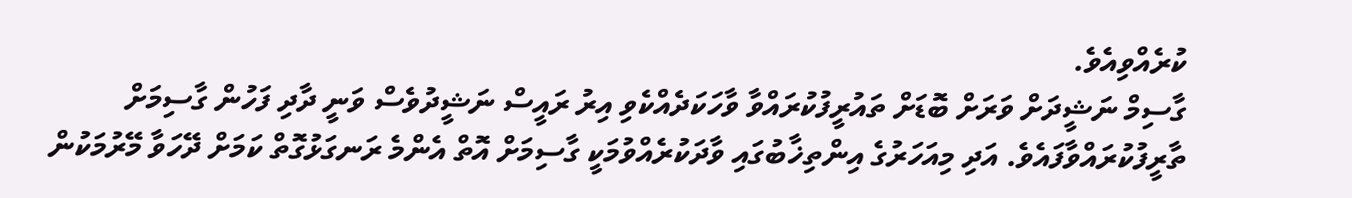ކުރެއްވިއެވެ.
ގާސިމް ނަޝީދަށް ވަރަށް ބޮޑަށް ތައުރީފުކުރައްވާ ވާހަކަދެއްކެވި އިރު ރައީސް ނަޝީދުވެސް ވަނީ ދާދި ފަހުން ގާސިމަށް ތާރީފުކުރައްވާފައެވެ. އަދި މިއަހަރުގެ އިންތިޚާބުގައި ވާދަކުރެއްވުމަކީ ގާސިމަށް އޮތް އެންމެ ރަނގަޅުގޮތް ކަމަށް ދޭހަވާ މޭރުމަކުން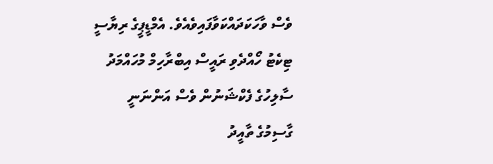ވެސް ވާހަކަދައްކަވާފައިވެއެވެ. އެމްޑީޕީގެ ރިޔާސީ ޓިކެޓު ހޯއްދެވި ރައީސް އިބްރާހިމް މުހައްމަދު ސާލިހުގެ ފެކްޝަނުން ވެސް އަންނަނީ ގާސިމުގެ ތާއީދު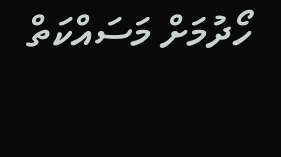ހޯދުމަށް މަސައްކަތް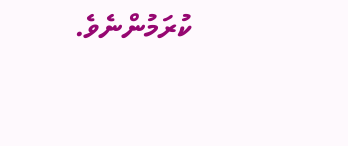ކުރަމުންނެވެ.